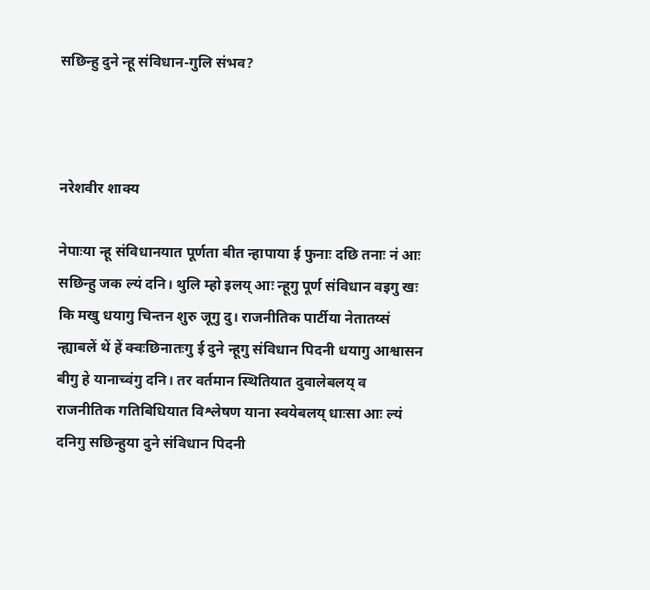सछिन्हु दुने न्हू संविधान-गुलि संभव?



नरेशवीर शाक्य

नेपाःया न्हू संविधानयात पूर्णता बीत न्हापाया ई फुनाः दछि तनाः नं आः सछिन्हु जक ल्यं दनि। थुलि म्हो इलय् आः न्हूगु पूर्ण संविधान वइगु खः कि मखु धयागु चिन्तन शुरु जूगु दु। राजनीतिक पार्टीया नेतातय्सं न्ह्याबलें थें हें क्वःछिनातःगु ई दुने न्हूगु संविधान पिदनी धयागु आश्वासन बीगु हे यानाच्वंगु दनि। तर वर्तमान स्थितियात दुवालेबलय् व राजनीतिक गतिबिधियात विश्लेषण याना स्वयेबलय् धाःसा आः ल्यं दनिगु सछिन्हुया दुने संविधान पिदनी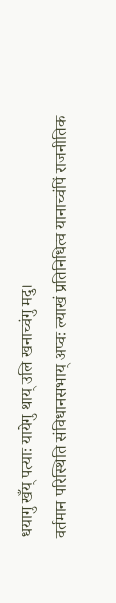धयागु खँय् पत्याः यायेगु थाय् उलि खनाच्वंगु मदु।
वर्तमान परिस्थिति संविधानसभाय् अप्वः ल्याखं प्रतिनिधित्व यानाच्वंपिं राजनीतिक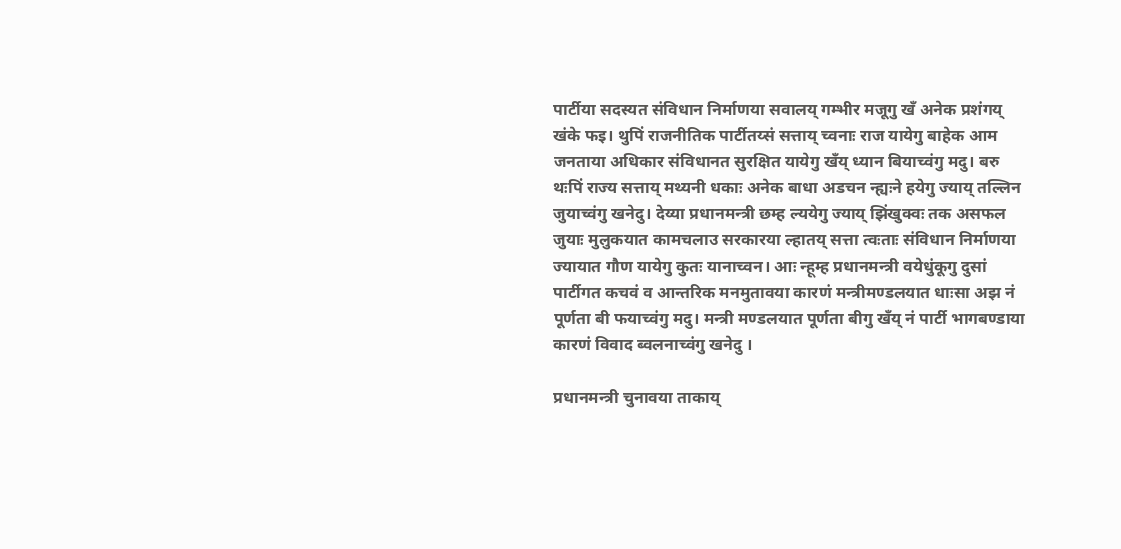पार्टीया सदस्यत संविधान निर्माणया सवालय् गम्भीर मजूगु खँ अनेक प्रशंगय् खंके फइ। थुपिं राजनीतिक पार्टीतय्सं सत्ताय् च्वनाः राज यायेगु बाहेक आम जनताया अधिकार संविधानत सुरक्षित यायेगु खँय् ध्यान बियाच्वंगु मदु। बरु थःपिं राज्य सत्ताय् मथ्यनी धकाः अनेक बाधा अडचन न्ह्यःने हयेगु ज्याय् तल्लिन जुयाच्वंगु खनेदु। देय्या प्रधानमन्त्री छम्ह ल्ययेगु ज्याय् झिंखुक्वः तक असफल जुयाः मुलुकयात कामचलाउ सरकारया ल्हातय् सत्ता त्वःताः संविधान निर्माणया ज्यायात गौण यायेगु कुतः यानाच्वन। आः न्हूम्ह प्रधानमन्त्री वयेधुंकूगु दुसां पार्टीगत कचवं व आन्तरिक मनमुतावया कारणं मन्त्रीमण्डलयात धाःसा अझ नं पूर्णता बी फयाच्वंगु मदु। मन्त्री मण्डलयात पूर्णता बीगु खँय् नं पार्टी भागबण्डाया कारणं विवाद ब्वलनाच्वंगु खनेदु ।

प्रधानमन्त्री चुनावया ताकाय्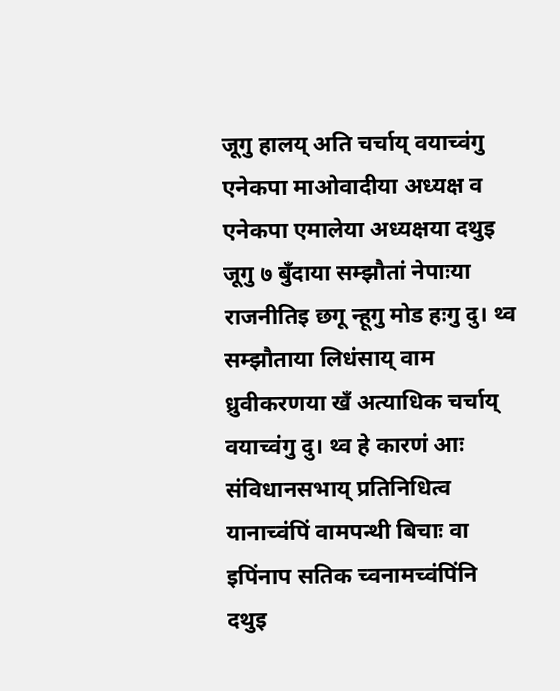जूगु हालय् अति चर्चाय् वयाच्वंगु एनेकपा माओवादीया अध्यक्ष व एनेकपा एमालेया अध्यक्षया दथुइ जूगु ७ बुँदाया सम्झौतां नेपाःया राजनीतिइ छगू न्हूगु मोड हःगु दु। थ्व सम्झौताया लिधंसाय् वाम ध्रुवीकरणया खँ अत्याधिक चर्चाय् वयाच्वंगु दु। थ्व हे कारणं आः संविधानसभाय् प्रतिनिधित्व यानाच्वंपिं वामपन्थी बिचाः वा इपिंनाप सतिक च्वनामच्वंपिंनि दथुइ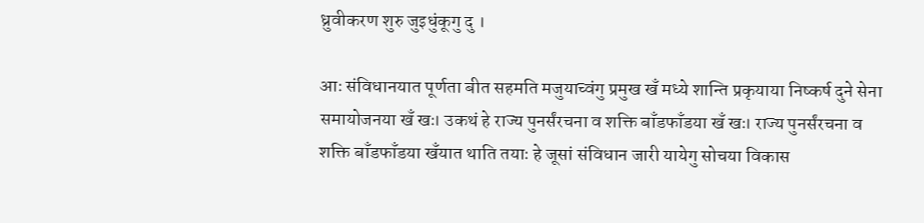ध्रुवीकरण शुरु जुइधुंकूगु दु ।

आः संविधानयात पूर्णता बीत सहमति मजुयाच्वंगु प्रमुख खँ मध्ये शान्ति प्रकृयाया निष्कर्ष दुने सेना समायोजनया खँ खः। उकथं हे राज्य पुनर्संरचना व शक्ति बाँडफाँडया खँ खः। राज्य पुनर्संरचना व शक्ति बाँडफाँडया खँयात थाति तयाः हे जूसां संविधान जारी यायेगु सोचया विकास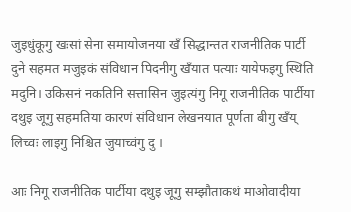जुइधुंकूगु खःसां सेना समायोजनया खँ सिद्धान्तत राजनीतिक पार्टी दुने सहमत मजुइकं संविधान पिदनीगु खँयात पत्याः यायेफइगु स्थिति मदुनि। उकिसनं नकतिनि सत्तासिन जुइत्यंगु निगू राजनीतिक पार्टीया दथुइ जूगु सहमतिया कारणं संविधान लेखनयात पूर्णता बीगु खँय् लिच्वः लाइगु निश्चित जुयाच्वंगु दु ।

आः निगू राजनीतिक पार्टीया दथुइ जूगु सम्झौताकथं माओवादीया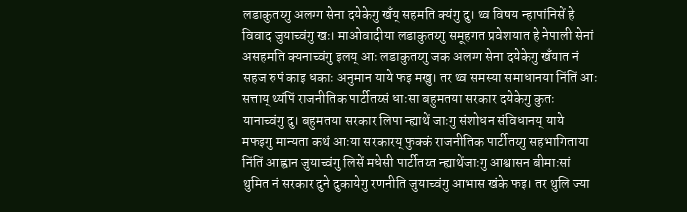लडाकुतय्गु अलग्ग सेना दयेकेगु खँय् सहमति क्यंगु दु। थ्व विषय न्हापांनिसें हे विवाद जुयाच्वंगु खः। माओवादीया लडाकुतय्गु समूहगत प्रवेशयात हे नेपाली सेनां असहमति क्यनाच्वंगु इलय् आः लडाकुतय्गु जक अलग्ग सेना दयेकेगु खँयात नं सहज रुपं काइ धकाः अनुमान याये फइ मखु। तर थ्व समस्या समाधानया निंतिं आः सत्ताय् थ्यंपिं राजनीतिक पार्टीतय्सं धाःसा बहुमतया सरकार दयेकेगु कुतः यानाच्वंगु दु। बहुमतया सरकार लिपा न्ह्याथें जाःगु संशोधन संविधानय् याये मफइगु मान्यता कथं आःया सरकारय् फुक्कं राजनीतिक पार्टीतय्गु सहभागिताया निंतिं आह्वान जुयाच्वंगु लिसें मधेसी पार्टीतय्त न्ह्याथेंजाःगु आश्वासन बीमाःसां थुमित नं सरकार दुने दुकायेगु रणनीति जुयाच्वंगु आभास खंके फइ। तर थुलि ज्या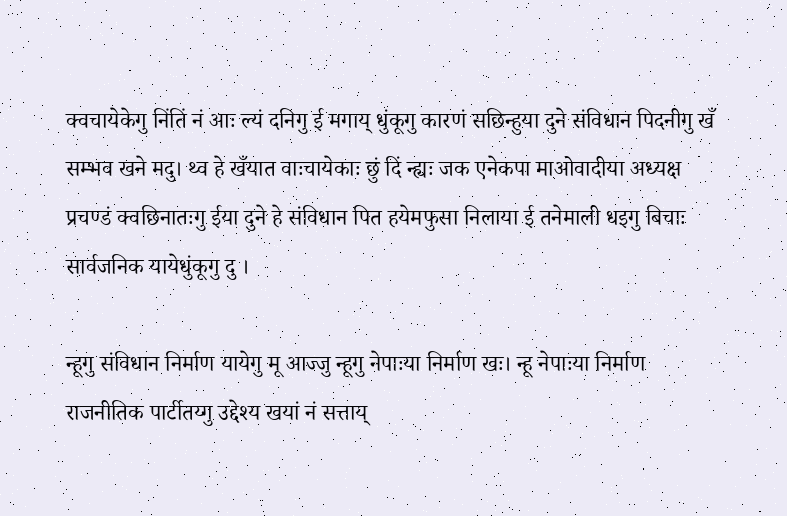क्वचायेकेगु निंतिं नं आः ल्यं दनिगु ई मगाय् धुंकूगु कारणं सछिन्हुया दुने संविधान पिदनीगु खँ सम्भव खने मदु। थ्व हे खँयात वाःचायेकाः छुं दिं न्ह्यः जक एनेकपा माओवादीया अध्यक्ष प्रचण्डं क्वछिनातःगु ईया दुने हे संविधान पित हयेमफुसा निलाया ई तनेमाली धइगु बिचाः सार्वजनिक यायेधुंकूगु दु ।

न्हूगु संविधान निर्माण यायेगु मू आज्जु न्हूगु नेपाःया निर्माण खः। न्हू नेपाःया निर्माण राजनीतिक पार्टीतय्गु उद्देश्य खयां नं सत्ताय्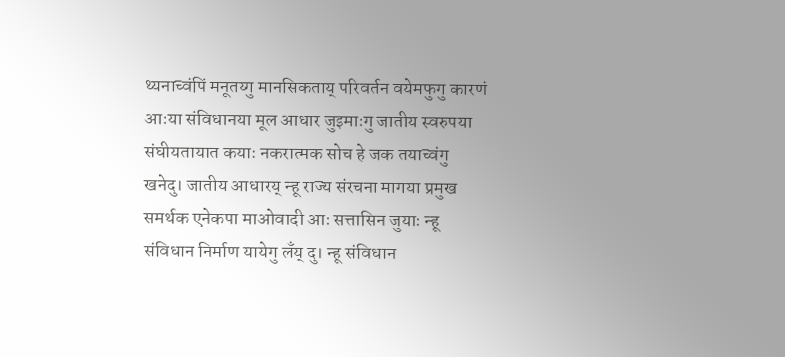थ्यनाच्वंपिं मनूतय्गु मानसिकताय् परिवर्तन वयेमफुगु कारणं आःया संविधानया मूल आधार जुइमाःगु जातीय स्वरुपया संघीयतायात कयाः नकरात्मक सोच हे जक तयाच्वंगु खनेदु। जातीय आधारय् न्हू राज्य संरचना मागया प्रमुख समर्थक एनेकपा माओवादी आः सत्तासिन जुयाः न्हू संविधान निर्माण यायेगु लँय् दु। न्हू संविधान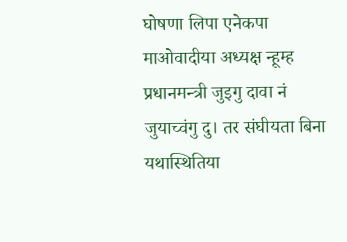घोषणा लिपा एनेकपा माओवादीया अध्यक्ष न्हूम्ह प्रधानमन्त्री जुइगु दावा नं जुयाच्वंगु दु। तर संघीयता बिना यथास्थितिया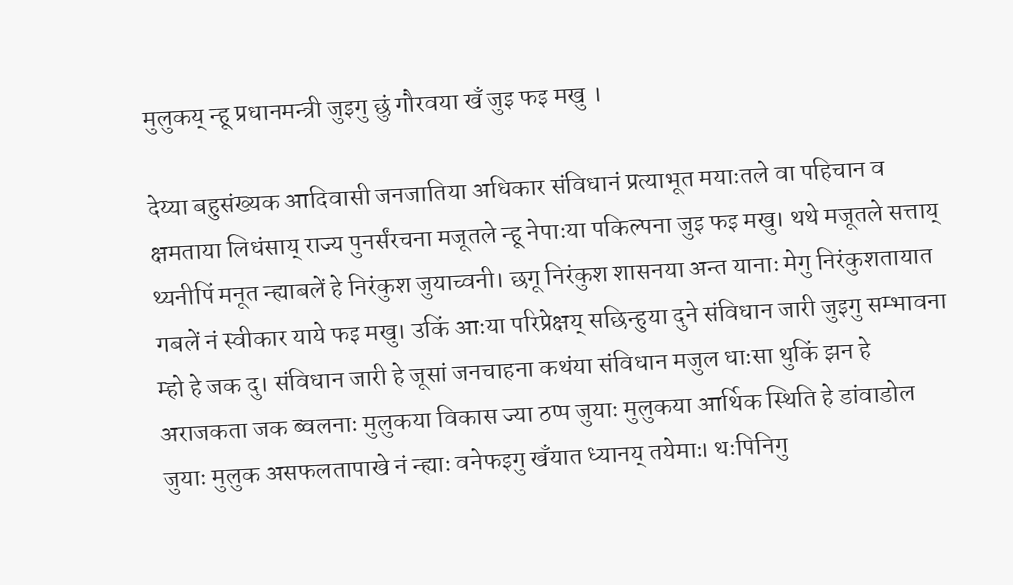मुलुकय् न्हू प्रधानमन्त्री जुइगु छुं गौरवया खँ जुइ फइ मखु ।

देय्या बहुसंख्यक आदिवासी जनजातिया अधिकार संविधानं प्रत्याभूत मयाःतले वा पहिचान व क्षमताया लिधंसाय् राज्य पुनर्संरचना मजूतले न्हू नेपाःया पकिल्पना जुइ फइ मखु। थथे मजूतले सत्ताय् थ्यनीपिं मनूत न्ह्याबलें हे निरंकुश जुयाच्वनी। छगू निरंकुश शासनया अन्त यानाः मेगु निरंकुशतायात गबलें नं स्वीकार याये फइ मखु। उकिं आःया परिप्रेक्षय् सछिन्हुया दुने संविधान जारी जुइगु सम्भावना म्हो हे जक दु। संविधान जारी हे जूसां जनचाहना कथंया संविधान मजुल धाःसा थुकिं झन हे अराजकता जक ब्वलनाः मुलुकया विकास ज्या ठप्प जुयाः मुलुकया आर्थिक स्थिति हे डांवाडोल जुयाः मुलुक असफलतापाखे नं न्ह्याः वनेफइगु खँयात ध्यानय् तयेमाः। थःपिनिगु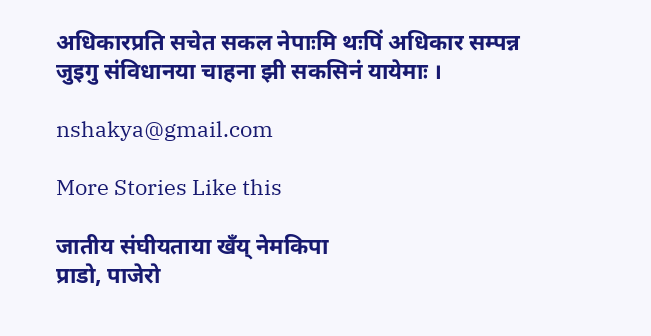अधिकारप्रति सचेत सकल नेपाःमि थःपिं अधिकार सम्पन्न जुइगु संविधानया चाहना झी सकसिनं यायेमाः ।

nshakya@gmail.com

More Stories Like this

जातीय संघीयताया खँय् नेमकिपा
प्राडो, पाजेरो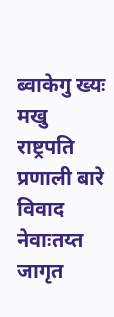ब्वाकेगु ख्यः मखु
राष्ट्रपति प्रणाली बारे विवाद
नेवाःतय्त जागृत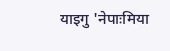याइगु 'नेपाःमिया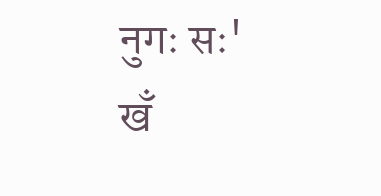नुगः सः'
खँ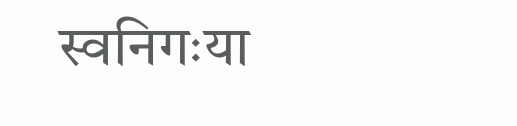स्वनिगःया